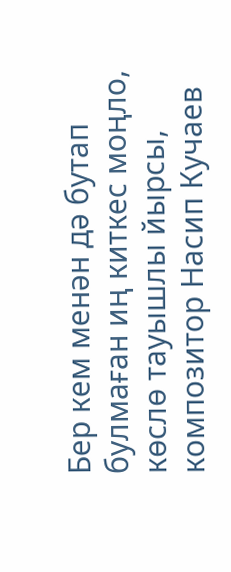Бер кем менән дә бутап булмаған иң киткес моңло, көслө тауышлы йырсы, композитор Насип Кучаев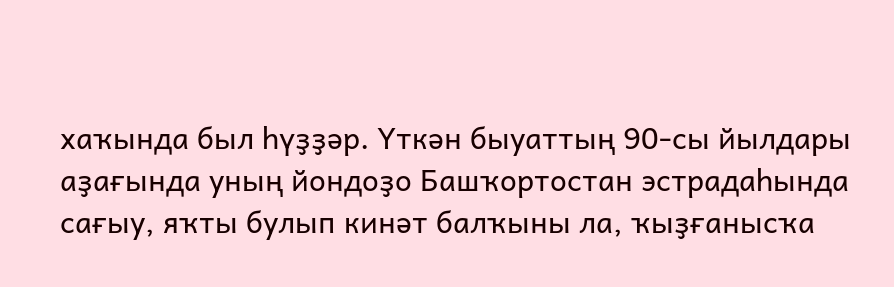хаҡында был һүҙҙәр. Үткән быуаттың 90-сы йылдары аҙағында уның йондоҙо Башҡортостан эстрадаһында сағыу, яҡты булып кинәт балҡыны ла, ҡыҙғанысҡа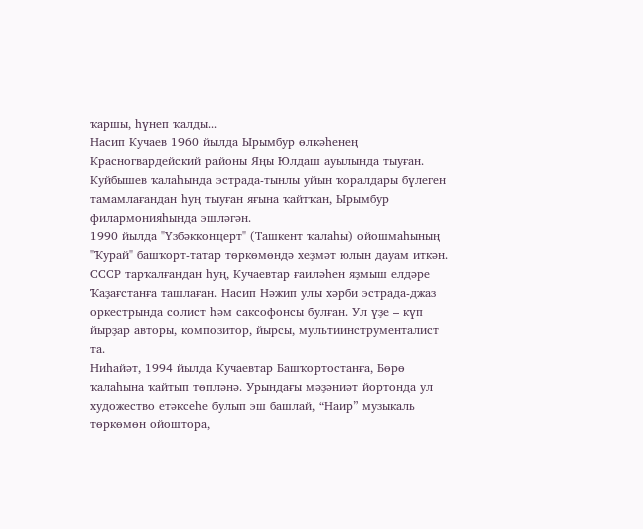ҡаршы, һүнеп ҡалды...
Насип Кучаев 1960 йылда Ырымбур өлкәһенең Красногвардейский районы Яңы Юлдаш ауылында тыуған. Куйбышев ҡалаһында эстрада-тынлы уйын ҡоралдары бүлеген тамамлағандан һуң тыуған яғына ҡайтҡан, Ырымбур филармонияһында эшләгән.
1990 йылда "Үзбәкконцерт" (Ташкент ҡалаһы) ойошмаһының "Ҡурай" башҡорт-татар төркөмөндә хеҙмәт юлын дауам иткән. СССР тарҡалғандан һуң, Кучаевтар ғаиләһен яҙмыш елдәре Ҡаҙағстанға ташлаған. Насип Нәжип улы хәрби эстрада-джаз оркестрында солист һәм саксофонсы булған. Ул үҙе – күп йырҙар авторы, композитор, йырсы, мультиинструменталист та.
Ниһайәт, 1994 йылда Кучаевтар Башҡортостанға, Бөрө ҡалаһына ҡайтып төпләнә. Урындағы мәҙәниәт йортонда ул художество етәксеһе булып эш башлай, “Наир” музыкаль төркөмөн ойоштора,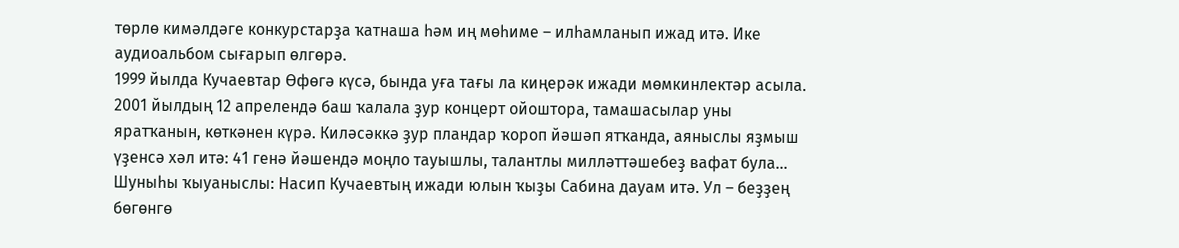төрлө кимәлдәге конкурстарҙа ҡатнаша һәм иң мөһиме – илһамланып ижад итә. Ике аудиоальбом сығарып өлгөрә.
1999 йылда Кучаевтар Өфөгә күсә, бында уға тағы ла киңерәк ижади мөмкинлектәр асыла. 2001 йылдың 12 апрелендә баш ҡалала ҙур концерт ойоштора, тамашасылар уны яратҡанын, көткәнен күрә. Киләсәккә ҙур пландар ҡороп йәшәп ятҡанда, аяныслы яҙмыш үҙенсә хәл итә: 41 генә йәшендә моңло тауышлы, талантлы милләттәшебеҙ вафат була...
Шуныһы ҡыуаныслы: Насип Кучаевтың ижади юлын ҡыҙы Сабина дауам итә. Ул – беҙҙең бөгөнгө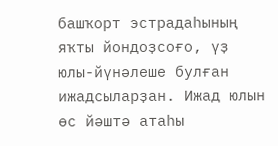башҡорт эстрадаһының яҡты йондоҙсоғо, үҙ юлы-йүнәлеше булған ижадсыларҙан. Ижад юлын өс йәштә атаһы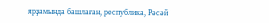ярҙамында башлаған, республика, Рәсәй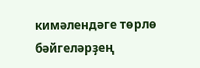кимәлендәге төрлө бәйгеләрҙең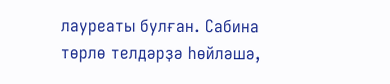лауреаты булған. Сабина төрлө телдәрҙә һөйләшә,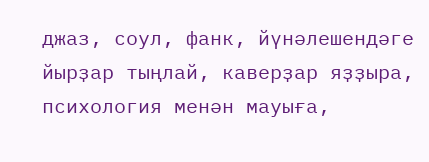джаз, соул, фанк, йүнәлешендәге йырҙар тыңлай, каверҙар яҙҙыра, психология менән мауыға,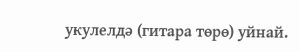укулелдә (гитара төрө) уйнай.